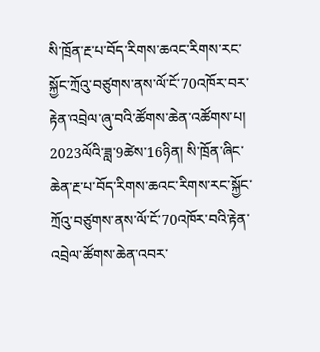སི་ཁྲོན་རྔ་པ་བོད་རིགས་ཆའང་རིགས་རང་སྐྱོང་ཀྲོའུ་བཙུགས་ནས་ལོ་ངོ་70འཁོར་བར་རྟེན་འབྲེལ་ཞུ་བའི་ཚོགས་ཆེན་འཚོགས་པ།
2023ལོའི་ཟླ་9ཚེས་16ཉིན། སི་ཁྲོན་ཞིང་ཆེན་རྔ་པ་བོད་རིགས་ཆའང་རིགས་རང་སྐྱོང་ཀྲོའུ་བཙུགས་ནས་ལོ་ངོ་70འཁོར་བའི་རྟེན་འབྲེལ་ཚོགས་ཆེན་འབར་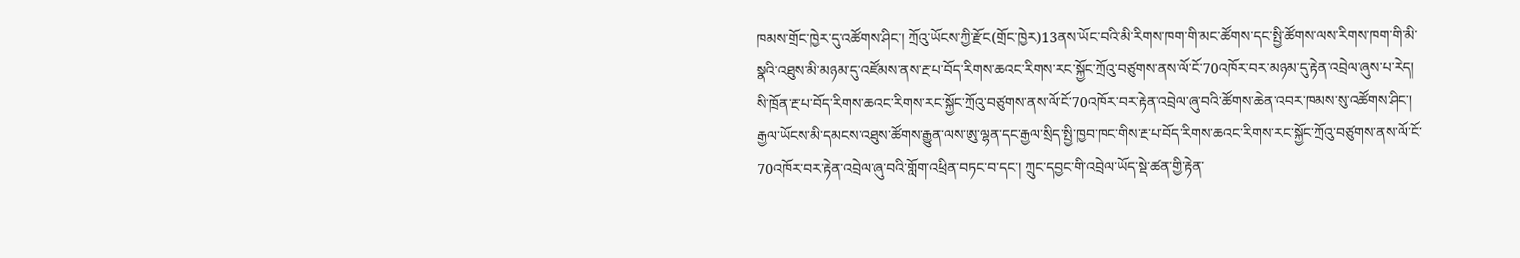ཁམས་གྲོང་ཁྱེར་དུ་འཚོགས་ཤིང་། ཀྲོའུ་ཡོངས་ཀྱི་རྫོང(གྲོང་ཁྱེར)13ནས་ཡོང་བའི་མི་རིགས་ཁག་གི་མང་ཚོགས་དང་སྤྱི་ཚོགས་ལས་རིགས་ཁག་གི་མི་སྣའི་འཐུས་མི་མཉམ་དུ་འཛོམས་ནས་རྔ་པ་བོད་རིགས་ཆའང་རིགས་རང་སྐྱོང་ཀྲོའུ་བཙུགས་ནས་ལོ་ངོ་70འཁོར་བར་མཉམ་དུ་རྟེན་འབྲེལ་ཞུས་པ་རེད།
སི་ཁྲོན་རྔ་པ་བོད་རིགས་ཆའང་རིགས་རང་སྐྱོང་ཀྲོའུ་བཙུགས་ནས་ལོ་ངོ་70འཁོར་བར་རྟེན་འབྲེལ་ཞུ་བའི་ཚོགས་ཆེན་འབར་ཁམས་སུ་འཚོགས་ཤིང་། རྒྱལ་ཡོངས་མི་དམངས་འཐུས་ཚོགས་རྒྱུན་ལས་ཨུ་ལྷན་དང་རྒྱལ་སྲིད་སྤྱི་ཁྱབ་ཁང་གིས་རྔ་པ་བོད་རིགས་ཆའང་རིགས་རང་སྐྱོང་ཀྲོའུ་བཙུགས་ནས་ལོ་ངོ་70འཁོར་བར་རྟེན་འབྲེལ་ཞུ་བའི་གློག་འཕྲིན་བཏང་བ་དང་། ཀྲུང་དབྱང་གི་འབྲེལ་ཡོད་སྡེ་ཚན་གྱི་རྟེན་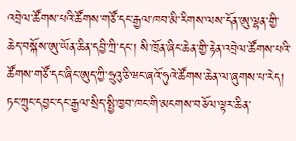འབྲེལ་ཚོགས་པའི་ཚོགས་གཙོ་དང་རྒྱལ་ཁབ་མི་རིགས་ལས་དོན་ཨུ་ལྷན་གྱི་ཆེད་བསྐོས་ཨུ་ཡོན་ཆིན་དབྱི་ཀྲི་དང་། སི་ཁྲོན་ཞིང་ཆེན་གྱི་རྟེན་འབྲེལ་ཚོགས་པའི་ཚོགས་གཙོ་དང་ཞིང་ཨུད་ཀྱི་ཧྲུའུ་ཅི་ཝང་ཞའོ་ཧུའེ་ཚོགས་ཆེན་ལ་ཞུགས་པ་རེད།
ཏང་ཀྲུང་དབྱང་དང་རྒྱལ་སྲིད་སྤྱི་ཁྱབ་ཁང་གི་མངགས་བཅོལ་ལྟར་ཆིན་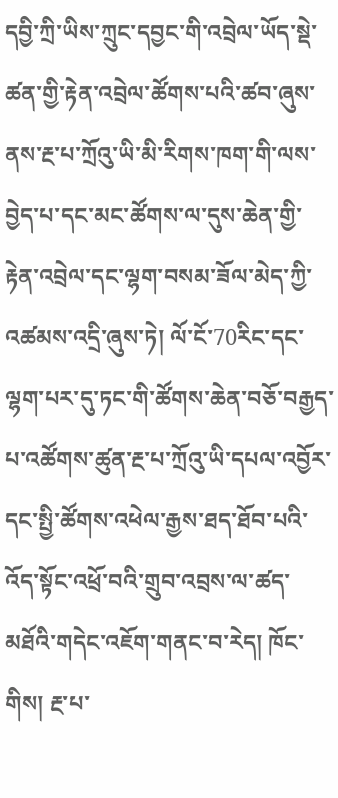དབྱི་ཀྲི་ཡིས་ཀྲུང་དབྱང་གི་འབྲེལ་ཡོད་སྡེ་ཚན་གྱི་རྟེན་འབྲེལ་ཚོགས་པའི་ཚབ་ཞུས་ནས་རྔ་པ་ཀྲོའུ་ཡི་མི་རིགས་ཁག་གི་ལས་བྱེད་པ་དང་མང་ཚོགས་ལ་དུས་ཆེན་གྱི་རྟེན་འབྲེལ་དང་ལྷག་བསམ་ཟོལ་མེད་ཀྱི་འཚམས་འདྲི་ཞུས་ཏེ། ལོ་ངོ་70རིང་དང་ལྷག་པར་དུ་ཏང་གི་ཚོགས་ཆེན་བཅོ་བརྒྱད་པ་འཚོགས་ཚུན་རྔ་པ་ཀྲོའུ་ཡི་དཔལ་འབྱོར་དང་སྤྱི་ཚོགས་འཕེལ་རྒྱས་ཐད་ཐོབ་པའི་འོད་སྟོང་འཕྲོ་བའི་གྲུབ་འབྲས་ལ་ཚད་མཐོའི་གདེང་འཇོག་གནང་བ་རེད། ཁོང་གིས། རྔ་པ་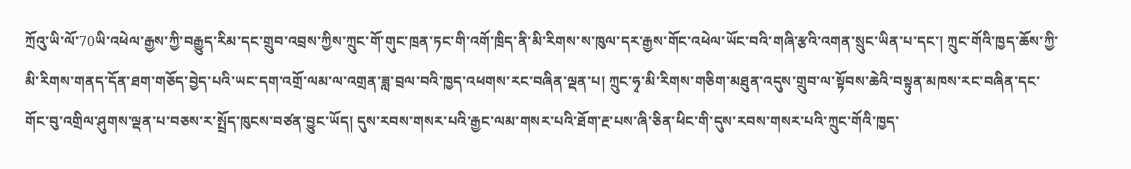ཀྲོའུ་ཡི་ལོ་70ཡི་འཕེལ་རྒྱས་ཀྱི་བརྒྱུད་རིམ་དང་གྲུབ་འབྲས་ཀྱིས་ཀྲུང་གོ་གུང་ཁྲན་ཏང་གི་འགོ་ཁྲིད་ནི་མི་རིགས་ས་ཁུལ་དར་རྒྱས་གོང་འཕེལ་ཡོང་བའི་གཞི་རྩའི་འགན་སྲུང་ཡིན་པ་དང་། ཀྲུང་གོའི་ཁྱད་ཆོས་ཀྱི་མི་རིགས་གནད་དོན་ཐག་གཅོད་བྱེད་པའི་ཡང་དག་འགྲོ་ལམ་ལ་འགྲན་ཟླ་བྲལ་བའི་ཁྱད་འཕགས་རང་བཞིན་ལྡན་པ། ཀྲུང་ཧྭ་མི་རིགས་གཅིག་མཐུན་འདུས་གྲུབ་ལ་སྟོབས་ཆེའི་བསྟུན་མཁས་རང་བཞིན་དང་གོང་བུ་འགྲིལ་ཤུགས་ལྡན་པ་བཅས་ར་སྤྲོད་ཁུངས་བཙན་བྱུང་ཡོད། དུས་རབས་གསར་པའི་རྒྱང་ལམ་གསར་པའི་ཐོག་རྔ་པས་ཞི་ཅིན་ཕིང་གི་དུས་རབས་གསར་པའི་ཀྲུང་གོའི་ཁྱད་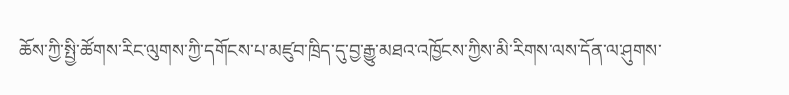ཆོས་ཀྱི་སྤྱི་ཚོགས་རིང་ལུགས་ཀྱི་དགོངས་པ་མཛུབ་ཁྲིད་དུ་བྱ་རྒྱུ་མཐའ་འཁྱོངས་ཀྱིས་མི་རིགས་ལས་དོན་ལ་ཤུགས་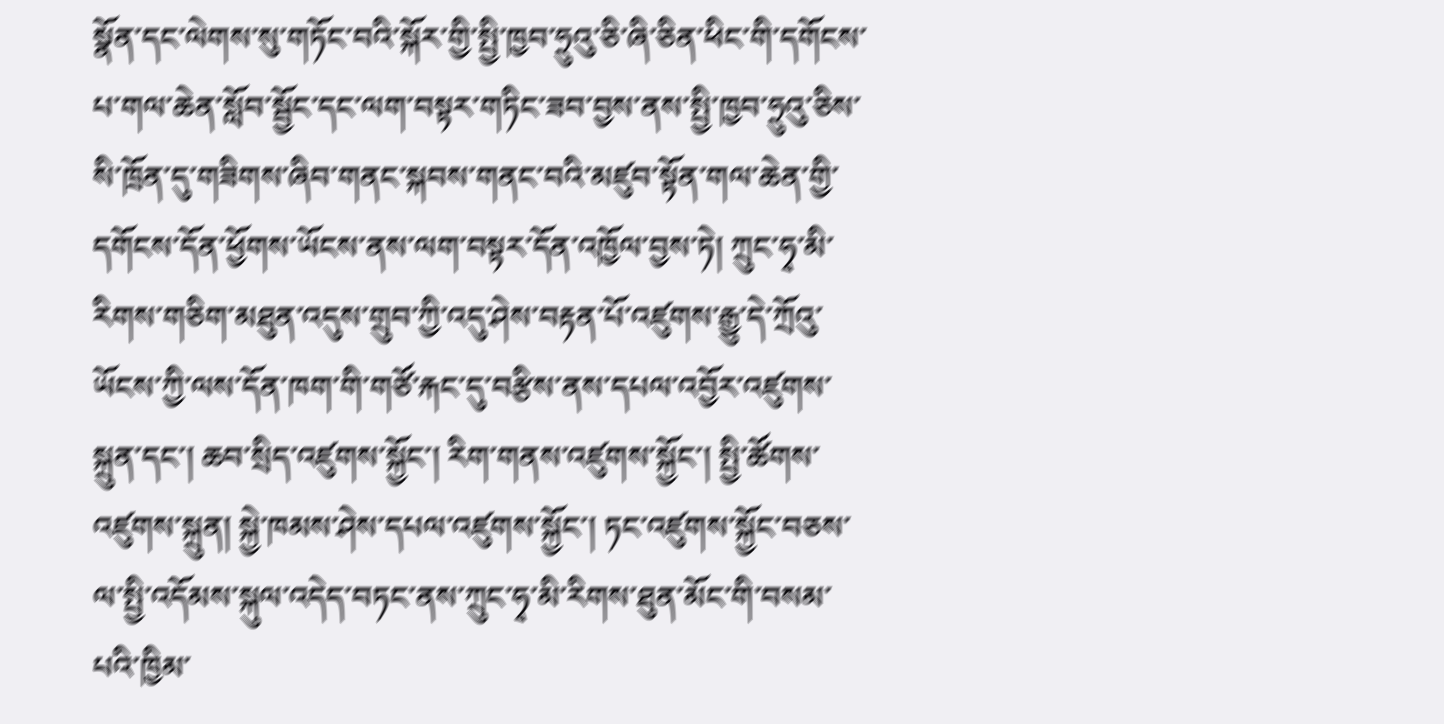སྣོན་དང་ལེགས་སུ་གཏོང་བའི་སྐོར་གྱི་སྤྱི་ཁྱབ་ཧྲུའུ་ཅི་ཞི་ཅིན་ཕིང་གི་དགོངས་པ་གལ་ཆེན་སློབ་སྦྱོང་དང་ལག་བསྟར་གཏིང་ཟབ་བྱས་ནས་སྤྱི་ཁྱབ་ཧྲུའུ་ཅིས་སི་ཁྲོན་དུ་གཟིགས་ཞིབ་གནང་སྐབས་གནང་བའི་མཛུབ་སྟོན་གལ་ཆེན་གྱི་དགོངས་དོན་ཕྱོགས་ཡོངས་ནས་ལག་བསྟར་དོན་འཁྱོལ་བྱས་ཏེ། ཀྲུང་ཧྭ་མི་རིགས་གཅིག་མཐུན་འདུས་གྲུབ་ཀྱི་འདུ་ཤེས་བརྟན་པོ་འཛུགས་རྒྱུ་དེ་ཀྲོའུ་ཡོངས་ཀྱི་ལས་དོན་ཁག་གི་གཙོ་རྐང་དུ་བརྩིས་ནས་དཔལ་འབྱོར་འཛུགས་སྐྲུན་དང་། ཆབ་སྲིད་འཛུགས་སྐྱོང་། རིག་གནས་འཛུགས་སྐྱོང་། སྤྱི་ཚོགས་འཛུགས་སྐྲུན། སྐྱེ་ཁམས་ཤེས་དཔལ་འཛུགས་སྐྱོང་། ཏང་འཛུགས་སྐྱོང་བཅས་ལ་སྤྱི་འདོམས་སྐུལ་འདེད་བཏང་ནས་ཀྲུང་ཧྭ་མི་རིགས་ཐུན་མོང་གི་བསམ་པའི་ཁྱིམ་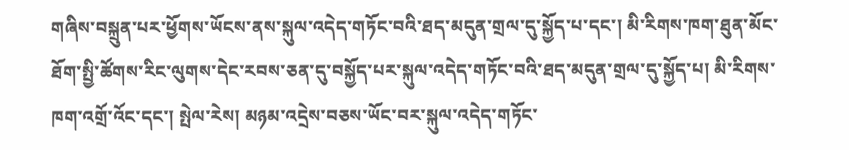གཞིས་བསྐྲུན་པར་ཕྱོགས་ཡོངས་ནས་སྐུལ་འདེད་གཏོང་བའི་ཐད་མདུན་གྲལ་དུ་སྐྱོད་པ་དང་། མི་རིགས་ཁག་ཐུན་མོང་ཐོག་སྤྱི་ཚོགས་རིང་ལུགས་དེང་རབས་ཅན་དུ་བསྐྱོད་པར་སྐུལ་འདེད་གཏོང་བའི་ཐད་མདུན་གྲལ་དུ་སྐྱོད་པ། མི་རིགས་ཁག་འགྲོ་འོང་དང་། སྤེལ་རེས། མཉམ་འདྲེས་བཅས་ཡོང་བར་སྐུལ་འདེད་གཏོང་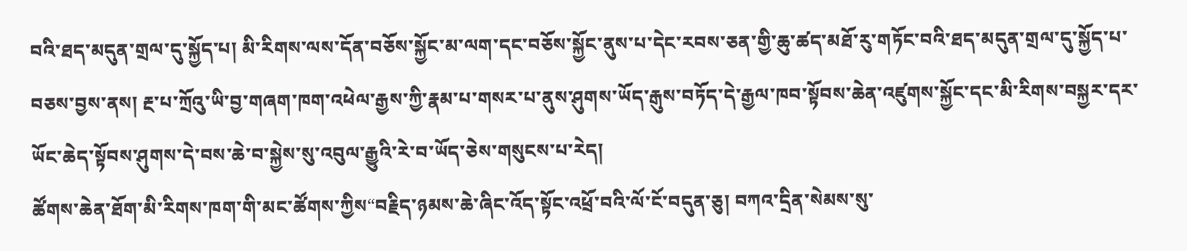བའི་ཐད་མདུན་གྲལ་དུ་སྐྱོད་པ། མི་རིགས་ལས་དོན་བཅོས་སྐྱོང་མ་ལག་དང་བཅོས་སྐྱོང་ནུས་པ་དེང་རབས་ཅན་གྱི་ཆུ་ཚད་མཐོ་རུ་གཏོང་བའི་ཐད་མདུན་གྲལ་དུ་སྐྱོད་པ་བཅས་བྱས་ནས། རྔ་པ་ཀྲོའུ་ཡི་བྱ་གཞག་ཁག་འཕེལ་རྒྱས་ཀྱི་རྣམ་པ་གསར་པ་ནུས་ཤུགས་ཡོད་རྒུས་བཏོད་དེ་རྒྱལ་ཁབ་སྟོབས་ཆེན་འཛུགས་སྐྱོང་དང་མི་རིགས་བསྐྱར་དར་ཡོང་ཆེད་སྟོབས་ཤུགས་དེ་བས་ཆེ་བ་སྐྱེས་སུ་འབུལ་རྒྱུའི་རེ་བ་ཡོད་ཅེས་གསུངས་པ་རེད།
ཚོགས་ཆེན་ཐོག་མི་རིགས་ཁག་གི་མང་ཚོགས་ཀྱིས“བརྗིད་ཉམས་ཆེ་ཞིང་འོད་སྟོང་འཕྲོ་བའི་ལོ་ངོ་བདུན་ཅུ། བཀའ་དྲིན་སེམས་སུ་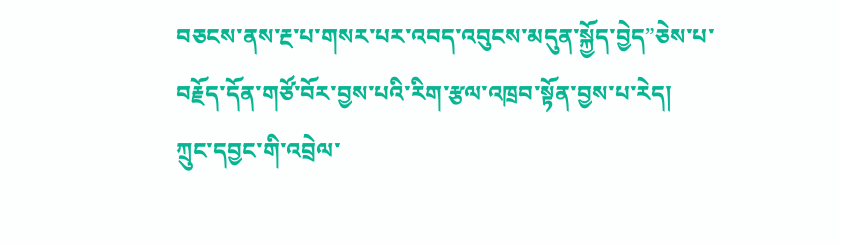བཅངས་ནས་རྔ་པ་གསར་པར་འབད་འབུངས་མདུན་སྐྱོད་བྱེད”ཅེས་པ་བརྗོད་དོན་གཙོ་བོར་བྱས་པའི་རིག་རྩལ་འཁྲབ་སྟོན་བྱས་པ་རེད།
ཀྲུང་དབྱང་གི་འབྲེལ་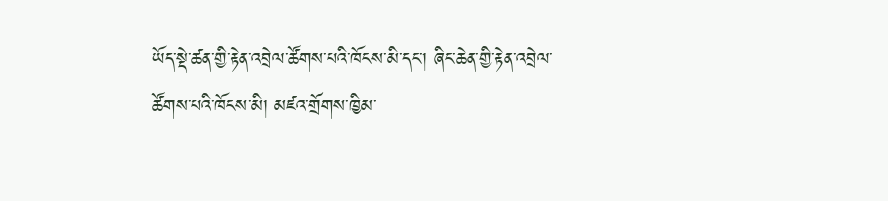ཡོད་སྡེ་ཚན་གྱི་རྟེན་འབྲེལ་ཚོགས་པའི་ཁོངས་མི་དང་། ཞིང་ཆེན་གྱི་རྟེན་འབྲེལ་ཚོགས་པའི་ཁོངས་མི། མཛའ་གྲོགས་ཁྱིམ་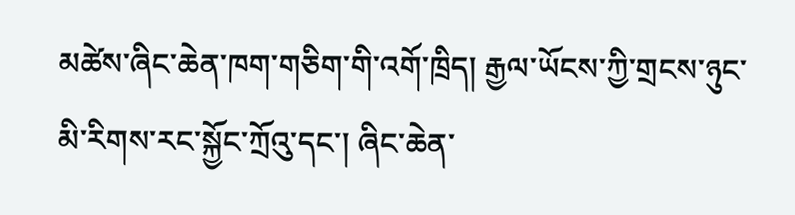མཚེས་ཞིང་ཆེན་ཁག་གཅིག་གི་འགོ་ཁྲིད། རྒྱལ་ཡོངས་ཀྱི་གྲངས་ཉུང་མི་རིགས་རང་སྐྱོང་ཀྲོའུ་དང་། ཞིང་ཆེན་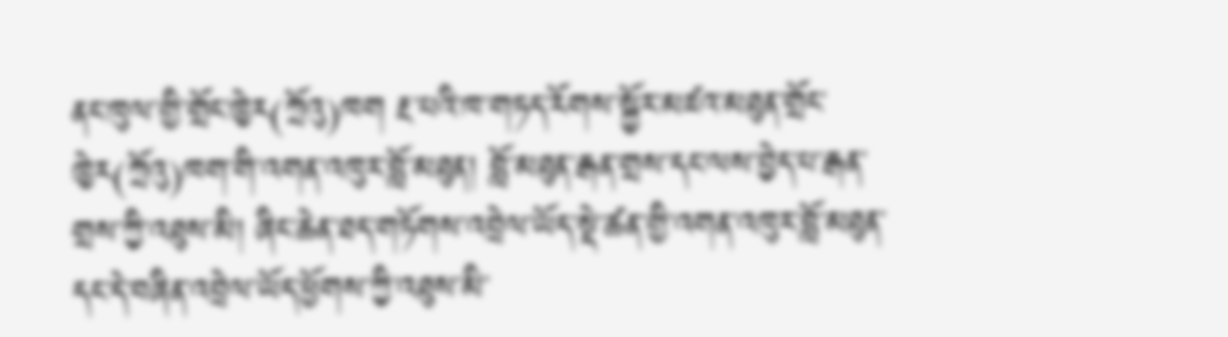ནང་ཁུལ་གྱི་གྲོང་ཁྱེར(ཀྲོའུ)ཁག རྔ་པའི་ཁ་གཏད་རོགས་སྐྱོར་མཛའ་མཐུན་གྲོང་ཁྱེར(ཀྲོའུ)ཁག་གི་འགན་འཁུར་བློ་མཐུན། བློ་མཐུན་རྒན་གྲས་དང་ལས་བྱེད་པ་རྒན་གྲས་ཀྱི་འཐུས་མི། ཞིང་ཆེན་ཐད་གཏོགས་འབྲེལ་ཡོད་སྡེ་ཚན་གྱི་འགན་འཁུར་བློ་མཐུན་དང་དེ་བཞིན་འབྲེལ་ཡོད་ཕྱོགས་ཀྱི་འཐུས་མི་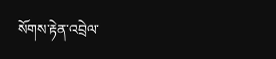སོགས་རྟེན་འབྲེལ་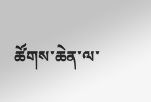ཚོགས་ཆེན་ལ་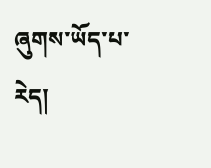ཞུགས་ཡོད་པ་རེད།